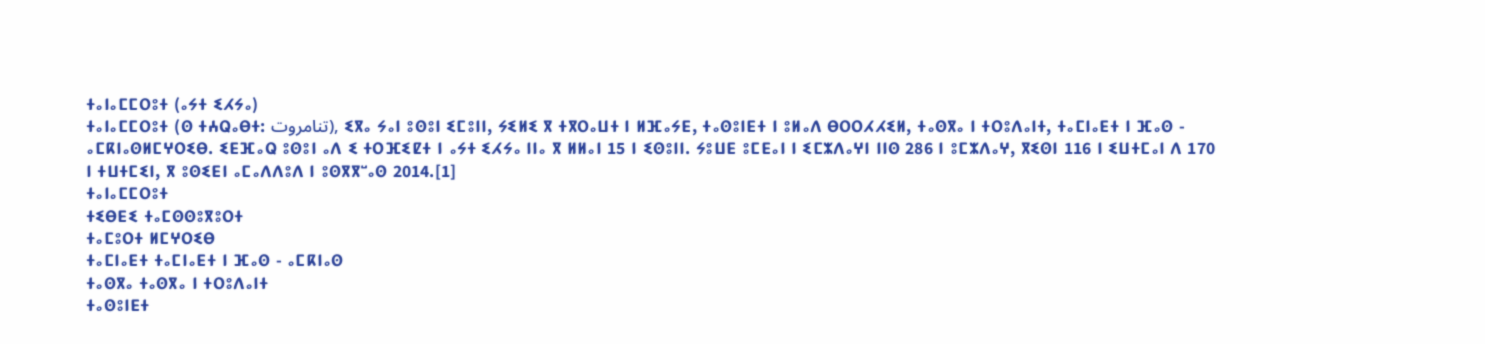ⵜⴰⵏⴰⵎⵎⵔⵓⵜ (ⴰⵢⵜ ⵉⵃⵢⴰ)
ⵜⴰⵏⴰⵎⵎⵔⵓⵜ (ⵙ ⵜⵄⵕⴰⴱⵜ: تنامروت), ⵉⴳⴰ ⵢⴰⵏ ⵓⵙⵓⵏ ⵉⵎⵓⵏⵏ, ⵢⵉⵍⵉ ⴳ ⵜⴳⵔⴰⵡⵜ ⵏ ⵍⴼⴰⵢⴹ, ⵜⴰⵙⵓⵏⴹⵜ ⵏ ⵓⵍⴰⴷ ⴱⵔⵔⵃⵃⵉⵍ, ⵜⴰⵙⴳⴰ ⵏ ⵜⵔⵓⴷⴰⵏⵜ, ⵜⴰⵎⵏⴰⴹⵜ ⵏ ⴼⴰⵙ - ⴰⵎⴽⵏⴰⵙⵍⵎⵖⵔⵉⴱ. ⵉⴹⴼⴰⵕ ⵓⵙⵓⵏ ⴰⴷ ⵉ ⵜⵔⴼⵉⵇⵜ ⵏ ⴰⵢⵜ ⵉⵃⵢⴰ ⵏⵏⴰ ⴳ ⵍⵍⴰⵏ 15 ⵏ ⵉⵙⵓⵏⵏ. ⵢⵓⵡⴹ ⵓⵎⴹⴰⵏ ⵏ ⵉⵎⵣⴷⴰⵖⵏ ⵏⵏⵙ 286 ⵏ ⵓⵎⵣⴷⴰⵖ, ⴳⵉⵙⵏ 116 ⵏ ⵉⵡⵜⵎⴰⵏ ⴷ 170 ⵏ ⵜⵡⵜⵎⵉⵏ, ⴳ ⵓⵙⵉⴹⵏ ⴰⵎⴰⴷⴷⵓⴷ ⵏ ⵓⵙⴳⴳⵯⴰⵙ 2014.[1]
ⵜⴰⵏⴰⵎⵎⵔⵓⵜ
ⵜⵉⴱⴹⵉ ⵜⴰⵎⵙⵙⵓⴳⵓⵔⵜ
ⵜⴰⵎⵓⵔⵜ ⵍⵎⵖⵔⵉⴱ
ⵜⴰⵎⵏⴰⴹⵜ ⵜⴰⵎⵏⴰⴹⵜ ⵏ ⴼⴰⵙ - ⴰⵎⴽⵏⴰⵙ
ⵜⴰⵙⴳⴰ ⵜⴰⵙⴳⴰ ⵏ ⵜⵔⵓⴷⴰⵏⵜ
ⵜⴰⵙⵓⵏⴹⵜ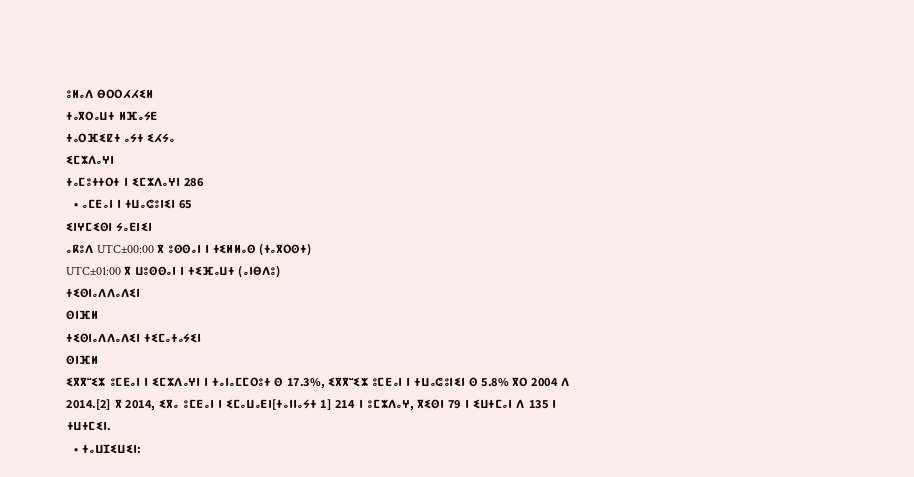ⵓⵍⴰⴷ ⴱⵔⵔⵃⵃⵉⵍ
ⵜⴰⴳⵔⴰⵡⵜ ⵍⴼⴰⵢⴹ
ⵜⴰⵔⴼⵉⵇⵜ ⴰⵢⵜ ⵉⵃⵢⴰ
ⵉⵎⵣⴷⴰⵖⵏ
ⵜⴰⵎⵓⵜⵜⵔⵜ ⵏ ⵉⵎⵣⴷⴰⵖⵏ 286
  • ⴰⵎⴹⴰⵏ ⵏ ⵜⵡⴰⵛⵓⵏⵉⵏ 65
ⵉⵏⵖⵎⵉⵙⵏ ⵢⴰⴹⵏⵉⵏ
ⴰⴽⵓⴷ UTC±00:00 ⴳ ⵓⵙⵙⴰⵏ ⵏ ⵜⵉⵍⵍⴰⵙ (ⵜⴰⴳⵔⵙⵜ)
UTC±01:00 ⴳ ⵡⵓⵙⵙⴰⵏ ⵏ ⵜⵉⴼⴰⵡⵜ (ⴰⵏⴱⴷⵓ)
ⵜⵉⵙⵏⴰⴷⴷⴰⴷⵉⵏ
ⵙⵏⴼⵍ
ⵜⵉⵙⵏⴰⴷⴷⴰⴷⵉⵏ ⵜⵉⵎⴰⵜⴰⵢⵉⵏ
ⵙⵏⴼⵍ
ⵉⴳⴳⵯⵉⵣ ⵓⵎⴹⴰⵏ ⵏ ⵉⵎⵣⴷⴰⵖⵏ ⵏ ⵜⴰⵏⴰⵎⵎⵔⵓⵜ ⵙ 17.3%, ⵉⴳⴳⵯⵉⵣ ⵓⵎⴹⴰⵏ ⵏ ⵜⵡⴰⵛⵓⵏⵉⵏ ⵙ 5.8% ⴳⵔ 2004 ⴷ 2014.[2] ⴳ 2014, ⵉⴳⴰ ⵓⵎⴹⴰⵏ ⵏ ⵉⵎⴰⵡⴰⴹⵏ[ⵜⴰⵏⵏⴰⵢⵜ 1] 214 ⵏ ⵓⵎⵣⴷⴰⵖ, ⴳⵉⵙⵏ 79 ⵏ ⵉⵡⵜⵎⴰⵏ ⴷ 135 ⵏ ⵜⵡⵜⵎⵉⵏ.
  • ⵜⴰⵡⵊⵉⵡⵉⵏ: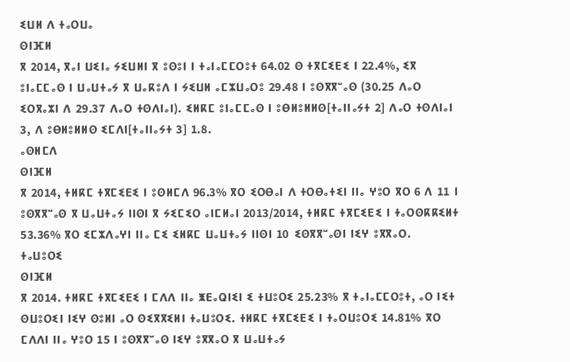ⵉⵡⵍ ⴷ ⵜⴰⵔⵡⴰ
ⵙⵏⴼⵍ
ⴳ 2014, ⴳⴰⵏ ⵡⵉⵏⴰ ⵢⵉⵡⵍⵏ ⴳ ⵓⵙⵓⵏ ⵏ ⵜⴰⵏⴰⵎⵎⵔⵓⵜ 64.02 ⵙ ⵜⴳⵎⵉⴹⵉ ⵏ 22.4%, ⵉⴳ ⵓⵏⴰⵎⵎⴰⵙ ⵏ ⵡⴰⵡⵜⴰⵢ ⴳ ⵡⴰⴽⵓⴷ ⵏ ⵢⵉⵡⵍ ⴰⵎⵣⵡⴰⵔⵓ 29.48 ⵏ ⵓⵙⴳⴳⵯⴰⵙ (30.25 ⴷⴰⵔ ⵉⵔⴳⴰⵣⵏ ⴷ 29.37 ⴷⴰⵔ ⵜⵙⴷⵏⴰⵏ). ⵉⵍⴽⵎ ⵓⵏⴰⵎⵎⴰⵙ ⵏ ⵓⴱⵍⵓⵍⵍⵙ[ⵜⴰⵏⵏⴰⵢⵜ 2] ⴷⴰⵔ ⵜⵙⴷⵏⴰⵏ 3, ⴷ ⵓⴱⵍⵓⵍⵍⵙ ⵉⵎⴷⵏ[ⵜⴰⵏⵏⴰⵢⵜ 3] 1.8.
ⴰⵙⵍⵎⴷ
ⵙⵏⴼⵍ
ⴳ 2014, ⵜⵍⴽⵎ ⵜⴳⵎⵉⴹⵉ ⵏ ⵓⵙⵍⵎⴷ 96.3% ⴳⵔ ⵉⵔⴱⴰⵏ ⴷ ⵜⵔⴱⴰⵜⵉⵏ ⵏⵏⴰ ⵖⵓⵔ ⴳⵔ 6 ⴷ 11 ⵏ ⵓⵙⴳⴳⵯⴰⵙ ⴳ ⵡⴰⵡⵜⴰⵢ ⵏⵏⵙⵏ ⴳ ⵢⵉⵎⵉⵔ ⴰⵏⵎⵍⴰⵏ 2013/2014, ⵜⵍⴽⵎ ⵜⴳⵎⵉⴹⵉ ⵏ ⵜⴰⵔⵙⴽⴽⵉⵍⵜ 53.36% ⴳⵔ ⵉⵎⵣⴷⴰⵖⵏ ⵏⵏⴰ ⵎⵉ ⵉⵍⴽⵎ ⵡⴰⵡⵜⴰⵢ ⵏⵏⵙⵏ 10 ⵉⵙⴳⴳⵯⴰⵙⵏ ⵏⵉⵖ ⵓⴳⴳⴰⵔ.
ⵜⴰⵡⵓⵔⵉ
ⵙⵏⴼⵍ
ⴳ 2014. ⵜⵍⴽⵎ ⵜⴳⵎⵉⴹⵉ ⵏ ⵎⴷⴷ ⵏⵏⴰ ⵥⴹⴰⵕⵏⵉⵏ ⵉ ⵜⵡⵓⵔⵉ 25.23% ⴳ ⵜⴰⵏⴰⵎⵎⵔⵓⵜ, ⴰⵔ ⵏⵉⵜ ⵙⵡⵓⵔⵉⵏ ⵏⵉⵖ ⵙⵓⵍⵏ ⴰⵔ ⵙⵉⴳⴳⵉⵍⵏ ⵜⴰⵡⵓⵔⵉ. ⵜⵍⴽⵎ ⵜⴳⵎⵉⴹⵉ ⵏ ⵜⴰⵔⵡⵓⵔⵉ 14.81% ⴳⵔ ⵎⴷⴷⵏ ⵏⵏⴰ ⵖⵓⵔ 15 ⵏ ⵓⵙⴳⴳⵯⴰⵙ ⵏⵉⵖ ⵓⴳⴳⴰⵔ ⴳ ⵡⴰⵡⵜⴰⵢ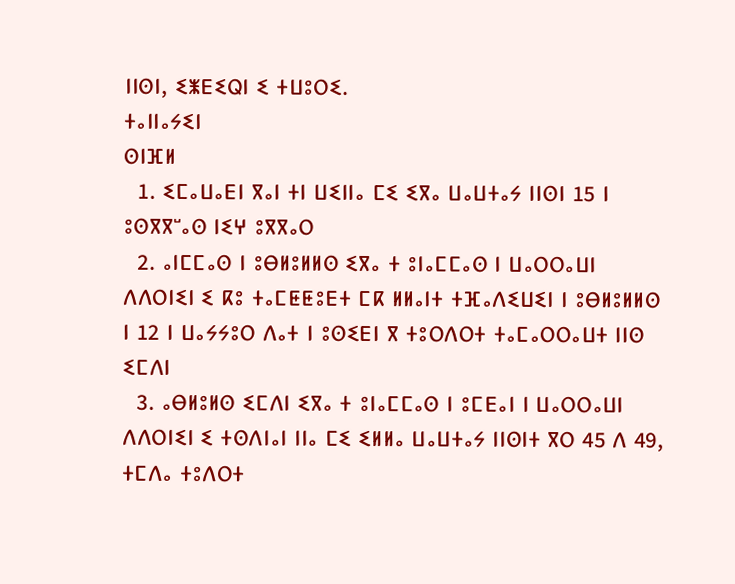ⵏⵏⵙⵏ, ⵉⵥⴹⵉⵕⵏ ⵉ ⵜⵡⵓⵔⵉ.
ⵜⴰⵏⵏⴰⵢⵉⵏ
ⵙⵏⴼⵍ
  1. ⵉⵎⴰⵡⴰⴹⵏ ⴳⴰⵏ ⵜⵏ ⵡⵉⵏⵏⴰ ⵎⵉ ⵉⴳⴰ ⵡⴰⵡⵜⴰⵢ ⵏⵏⵙⵏ 15 ⵏ ⵓⵙⴳⴳⵯⴰⵙ ⵏⵉⵖ ⵓⴳⴳⴰⵔ
  2. ⴰⵏⵎⵎⴰⵙ ⵏ ⵓⴱⵍⵓⵍⵍⵙ ⵉⴳⴰ ⵜ ⵓⵏⴰⵎⵎⴰⵙ ⵏ ⵡⴰⵔⵔⴰⵡⵏ ⴷⴷⵔⵏⵉⵏ ⵉ ⴽⵓ ⵜⴰⵎⵟⵟⵓⴹⵜ ⵎⴽ ⵍⵍⴰⵏⵜ ⵜⴼⴰⴷⵉⵡⵉⵏ ⵏ ⵓⴱⵍⵓⵍⵍⵙ ⵏ 12 ⵏ ⵡⴰⵢⵢⵓⵔ ⴷⴰⵜ ⵏ ⵓⵙⵉⴹⵏ ⴳ ⵜⵓⵔⴷⵔⵜ ⵜⴰⵎⴰⵔⵔⴰⵡⵜ ⵏⵏⵙ ⵉⵎⴷⵏ
  3. ⴰⴱⵍⵓⵍⵙ ⵉⵎⴷⵏ ⵉⴳⴰ ⵜ ⵓⵏⴰⵎⵎⴰⵙ ⵏ ⵓⵎⴹⴰⵏ ⵏ ⵡⴰⵔⵔⴰⵡⵏ ⴷⴷⵔⵏⵉⵏ ⵉ ⵜⵙⴷⵏⴰⵏ ⵏⵏⴰ ⵎⵉ ⵉⵍⵍⴰ ⵡⴰⵡⵜⴰⵢ ⵏⵏⵙⵏⵜ ⴳⵔ 45 ⴷ 49, ⵜⵎⴷⴰ ⵜⵓⴷⵔⵜ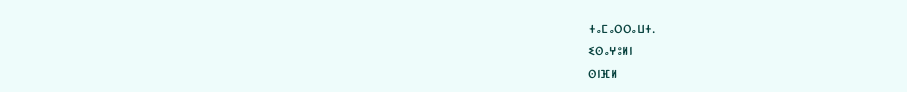ⵜⴰⵎⴰⵔⵔⴰⵡⵜ.
ⵉⵙⴰⵖⵓⵍⵏ
ⵙⵏⴼⵍ